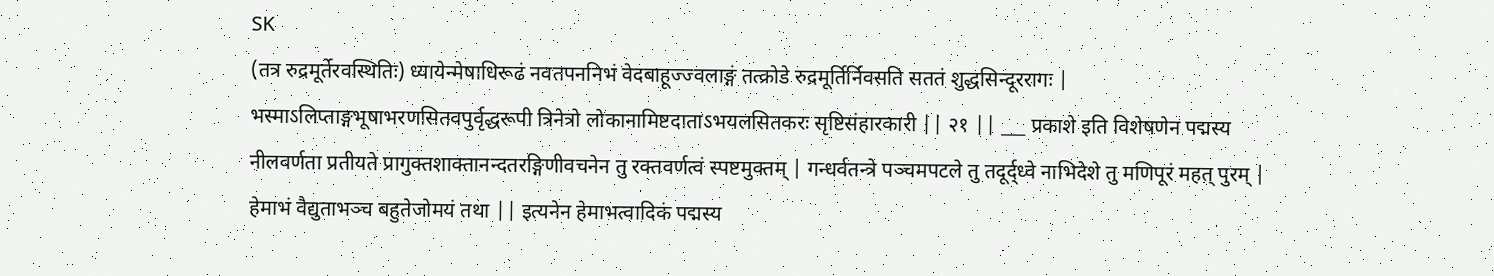SK
(तत्र रुद्रमूर्तेरवस्थितिः) ध्यायेन्मेषाधिरूढं नवतपननिभं वेदबाहूज्ज्वलाङ्गं तत्क्रोडे रुद्रमूर्तिर्निवसति सततं शुद्धसिन्दूररागः | भस्माऽलिप्ताङ्गभूषाभरणसितवपुर्वृद्धरूपी त्रिनेत्रो लोकानामिष्टदाताऽभयलसितकरः सृष्टिसंहारकारी || २१ || ___ प्रकाशे इति विशेषणेन पद्मस्य नीलवर्णता प्रतीयते प्रागुक्तशाक्तानन्दतरङ्गिणीवचनेन तु रक्तवर्णत्वं स्पष्टमुक्तम् | गन्धर्वतन्त्रे पञ्चमपटले तु तदूर्द्ध्वे नाभिदेशे तु मणिपूरं महत् पुरम् | हेमाभं वैद्युताभञ्च बहुतेजोमयं तथा || इत्यनेन हेमाभत्वादिकं पद्मस्य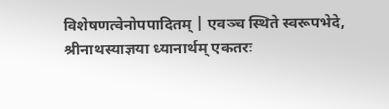विशेषणत्वेनोपपादितम् | एवञ्च स्थिते स्वरूपभेदे, श्रीनाथस्याज्ञया ध्यानार्थम् एकतरः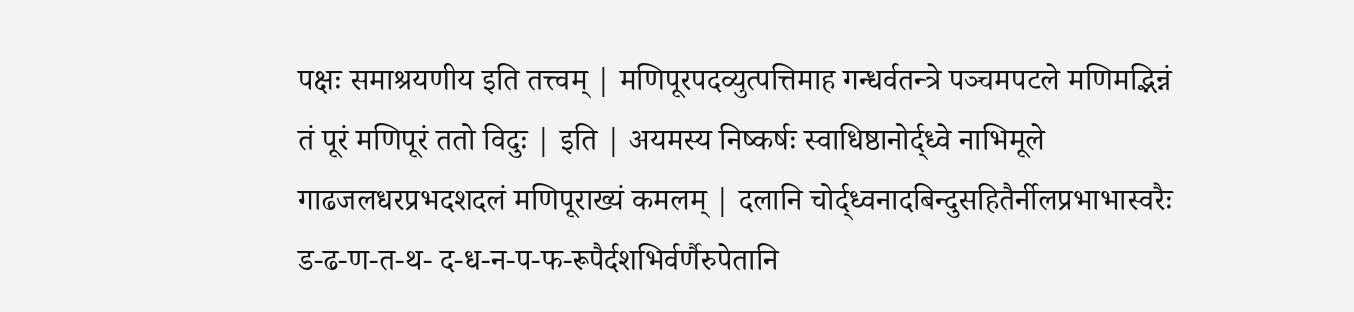पक्षः समाश्रयणीय इति तत्त्वम् | मणिपूरपदव्युत्पत्तिमाह गन्धर्वतन्त्रे पञ्चमपटले मणिमद्भिन्नं तं पूरं मणिपूरं ततो विदुः | इति | अयमस्य निष्कर्षः स्वाधिष्ठानोर्द्ध्वे नाभिमूले गाढजलधरप्रभदशदलं मणिपूराख्यं कमलम् | दलानि चोर्द्ध्वनादबिन्दुसहितैर्नीलप्रभाभास्वरैः ड-ढ-ण-त-थ- द-ध-न-प-फ-रूपैर्दशभिर्वर्णैरुपेतानि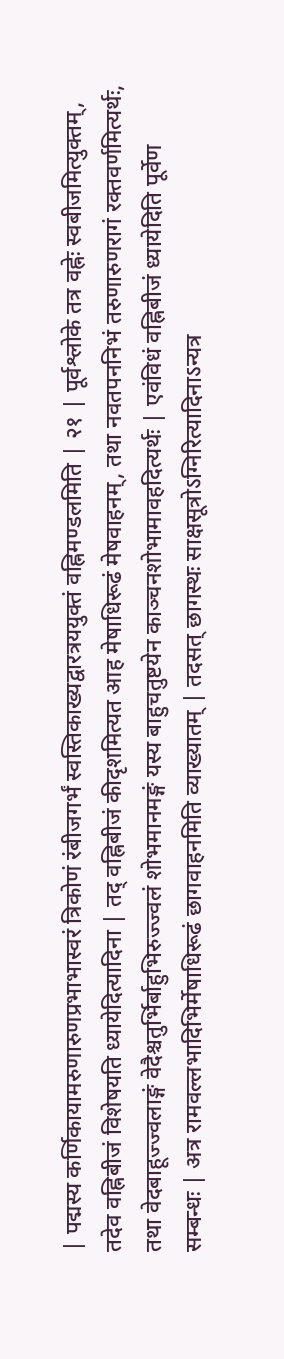| पद्मस्य कर्णिकायामरुणारुणप्रभाभास्वरं त्रिकोणं रंबीजगर्भं स्वस्तिकाख्यद्वारत्रययुक्तं वह्निमण्डलमिति | २१ | पूर्वश्लोके तत्र वह्नेः स्वबीजमित्युक्तम्, तदेव वह्निबीजं विशेषयति ध्यायेदित्यादिना | तद् वह्निबीजं कीदृशमित्यत आह मेषाधिरूढं मेषवाहनम्, तथा नवतपननिभं तरुणारुणरागं रक्तवर्णमित्यर्थः, तथा वेदबाहूज्ज्वलाङ्गं वेदैश्चतुर्भिर्बाहुभिरुज्ज्वलं शोभमानमङ्गं यस्य बाहुचतुष्टयेन काञ्चनशोभामावहदित्यर्थः | एवंविधं वह्निबीजं ध्यायेदिति पूर्वेण सम्बन्धः | अत्र रामवल्लभादिभिर्मेषाधिरूढं छागवाहनमिति व्याख्यातम् | तदसत् छागस्थः साक्षसूत्रोऽग्निरित्यादिनाऽन्यत्र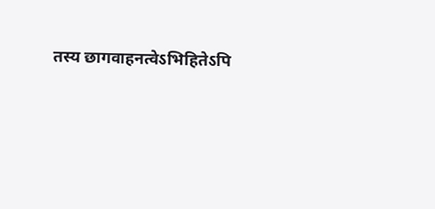तस्य छागवाहनत्वेऽभिहितेऽपि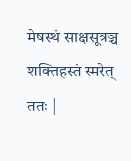मेषस्थं साक्षसूत्रञ्च शक्तिहस्तं स्मरेत् ततः |